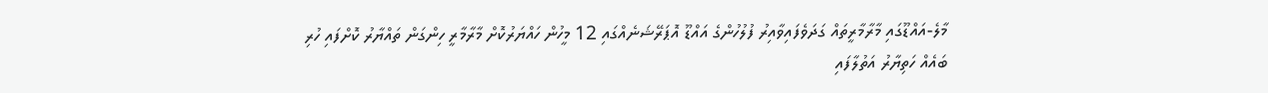މާލެ-އައްޑޫގައި މާރާމާރީތައް ގަދަވެފައިވާއިރު ފުލުހުންގެ އައްޑޫ އޮޕަރޭޝަނެއްގައި 12 މީހުން ހައްޔަރުކޮށް މާރާމާރީ ހިންގަން ތައްޔާރު ކޮށްފައި ހުރި ބައެއް ހަތިޔާރު އަތުލާފައި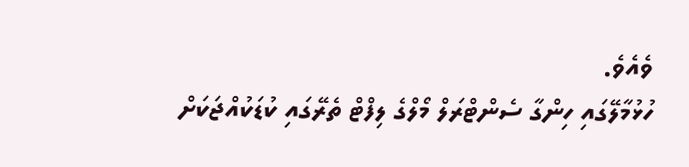ވެއެވެ.
ހުޅުމާލޭގައި ހިންގާ ސެންޓްރަލް މޯލްގެ ލިފްޓް ތެރޭގައި ކުޑަކުއްޖަކަށް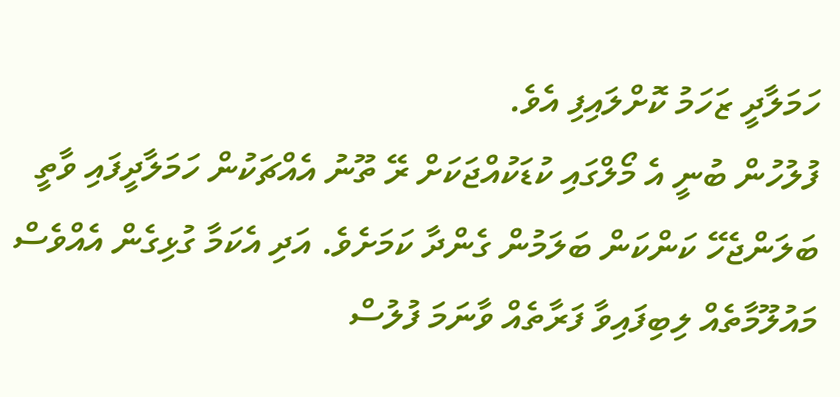ހަމަލާދީ ޒަހަމު ކޮށްލައިފި އެވެ.
ފުލުހުން ބުނީ އެ މޯލްގައި ކުޑަކުއްޖަކަށް ރޭ ތޫނު އެއްޗަކުން ހަމަލާދީފައި ވާތީ ބަލަންޖެހޭ ކަންކަން ބަލަމުން ގެންދާ ކަމަށެވެ. އަދި އެކަމާ ގުޅިގެން އެއްވެސް މައުލޫމާތެއް ލިބިފައިވާ ފަރާތެއް ވާނަމަ ފުލުސް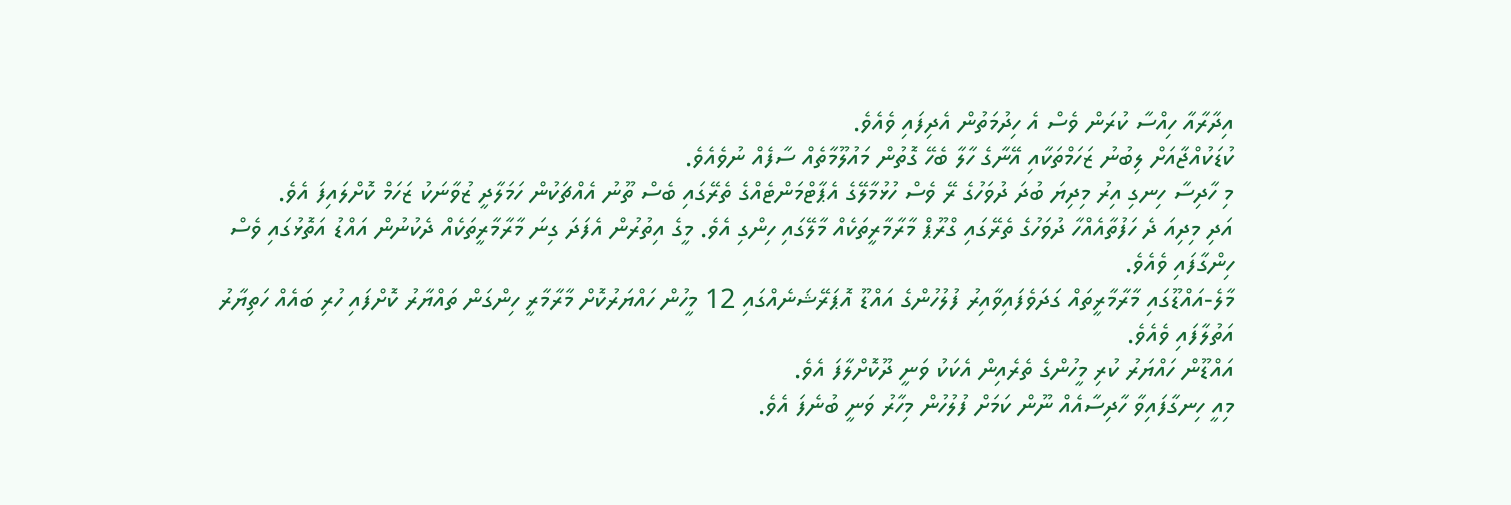އިދާރާއާ ހިއްސާ ކުރަން ވެސް އެ ހިދުމަތުން އެދިފައި ވެއެވެ.
ކުޑަކުއްޖާއަށް ލިބުނު ޒަހަމްތަކާއި އޭނާގެ ހާލާ ބެހޭ ގޮތުން މައުލޫމާތެއް ސާފެއް ނުވެއެވެ.
މި ހާދިސާ ހިނގި އިރު މިދިޔަ ބުދަ ދުވަހުގެ ރޭ ވެސް ހުޅުމާލޭގެ އެޕާޓްމަންޓެއްގެ ތެރޭގައި ބެސް ތޫނު އެއްޗަކުން ހަމަލާދީ ޒުވާނަކު ޒަހަމް ކޮށްލައިފަ އެވެ.
އަދި މިދިއަ ދެ ހަފުތާއެއްހާ ދުވަހުގެ ތެރޭގައި ގްރޫޕް މާރާމާރީތަކެއް މާލޭގައި ހިންގި އެވެ. މީގެ އިތުރުން އެފަދަ ގިނަ މާރާމާރީތަކެއް ދެކުނުން އައްޑު އަތޮޅުގައި ވެސް ހިންގާފައި ވެއެވެ.
މާލެ-އައްޑޫގައި މާރާމާރީތައް ގަދަވެފައިވާއިރު ފުލުހުންގެ އައްޑޫ އޮޕަރޭޝަނެއްގައި 12 މީހުން ހައްޔަރުކޮށް މާރާމާރީ ހިންގަން ތައްޔާރު ކޮށްފައި ހުރި ބައެއް ހަތިޔާރު އަތުލާފައި ވެއެވެ.
އައްޑޫން ހައްޔަރު ކުރި މީހުންގެ ތެރެއިން އެކަކު ވަނީ ދޫކޮށްލާފަ އެވެ.
މިއީ ހިނގާފައިވާ ހާދިސާއެއް ނޫން ކަމަށް ފުލުހުން މިހާރު ވަނީ ބުނެފަ އެވެ.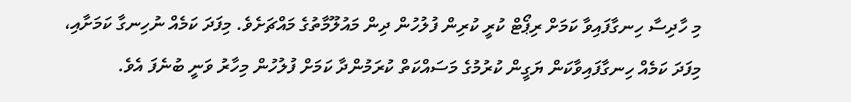މި ހާދިސާ ހިނގާފައިވާ ކަމަށް ރިޕޯޓް ކުރީ ކުރިން ފުލުހުން ދިން މައުލޫމާތުގެ މައްޗަށެވެ. މިފަދަ ކަމެއް ނުހިނގާ ކަމަށާއި، މިފަދަ ކަމެއް ހިނގާފައިވާކަން ޔަގީން ކުރުމުގެ މަސައްކަތް ކުރަމުންދާ ކަމަށް ފުލުހުން މިހާރު ވަނީ ބުނެފަ އެވެ.